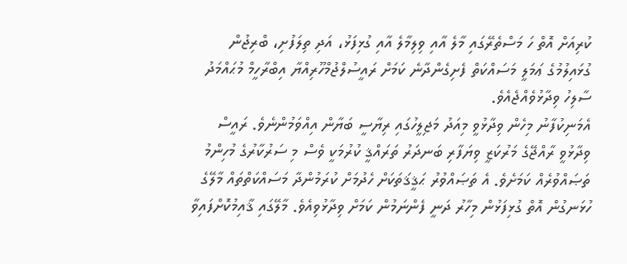ކުރިއަށް އޮތް ހަ މަސްތެރޭގައި މާލެ އާއި ވިލިމާލެ އާއި ގުޅިފަޅު، އަދި ތިލަފުށި، ބްރިޖުން ގުޅައިލުމުގެ ޢަމަލީ މަސައްކަތް ފެށިގެންދާނެ ކަމަށް ރައީސުލްޖުމްހޫރިއްޔާ އިބްރާހީމް މުޙައްމަދު ސާލިހު ވިދާޅުވެއްޖެއެވެ.
އެމަނިކުފާނު މިހެން ވިދާޅުވީ މިއަދު މަޖިލީހުގައި ރިޔާސީ ބަޔާން އިއްވަމުންނެވެ. ރައީސް ވިދާޅުވީ ރާއްޖޭގެ މަރުކަޒީ ވިޔަފާރި ބަނދަރު ތަރައްޤީ ކުރުމަކީ ވެސް މި ސަރުކާރުގެ މުހިންމު ތަޞައްވުރެއް ކަމަށެވެ. އެ ތަޞައްވުރު ޙަޤީޤަތަކަށް ހެދުމަށް ކުރަމުންދާ މަސައްކަތްތައް މާލޭގެ ހުޅަނގުން އޮތް ގުޅިފަޅުން މިހާރު ދަނީ ފެންނަމުން ކަމަށް ވިދާޅުވިއެވެ. މާލޭގައި ޤާއިމުކޮށްފައިވާ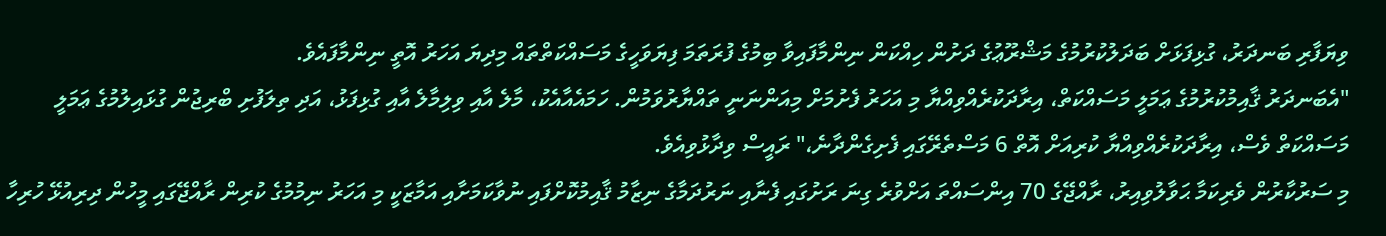ވިޔަފާރި ބަނދަރު، ގުޅިފަޅަށް ބަދަލުކުރުމުގެ މަޝްރޫޢުގެ ދަށުން ހިއްކަން ނިންމާފައިވާ ބިމުގެ ފުރަތަމަ ފިޔަވަހީގެ މަސައްކަތްތައް މިދިޔަ އަހަރު އޮތީ ނިންމާފައެވެ.
"އެބަނދަރު ޤާއިމުކުރުމުގެ ޢަމަލީ މަސައްކަތް، އިރާދަކުރެއްވިއްޔާ މި އަހަރު ފެށުމަށް މިއަންނަނީ ތައްޔާރުވަމުން. ހަމައެއާއެކު، މާލެ އާއި ވިލިމާލެ އާއި ގުޅިފަޅު، އަދި ތިލަފުށި ބްރިޖުން ގުޅައިލުމުގެ ޢަމަލީ މަސައްކަތް ވެސް، އިރާދަކުރެއްވިއްޔާ ކުރިއަށް އޮތް 6 މަސްތެރޭގައި ފެށިގެންދާނެ،" ރައީސް ވިދާޅުވިއެވެ.
މި ސަރުކާރުން ވެރިކަމާ ޙަވާލުވިއިރު، ރާއްޖޭގެ 70 އިންސައްތަ އަށްވުރެ ގިނަ ރަށުގައި ފެނާއި ނަރުދަމާގެ ނިޒާމު ޤާއިމުކޮށްފައި ނުވާކަމަށާއި އަމާޒަކީ މި އަހަރު ނިމުމުގެ ކުރިން ރާއްޖޭގައި މީހުން ދިރިއުޅޭ ހުރިހާ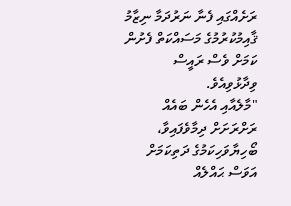ރަށެއްގައި ފެނާ ނަރުދަމާ ނިޒާމު ޤާއިމުކުރުމުގެ މަސައްކަތް ފެށުން ކަމަށް ވެސް ރައީސް ވިދާޅުވިއެވެ.
"މާލެއާއި އެހެން ބައެއް ރަށްރަށަށް ދިމާވެފައިވާ، ބޯހިޔާވަހިކަމުގެ ދަތިކަމަށް އަވަސް ޙައްލެއް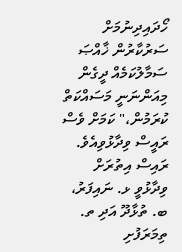ހޯދައިދިނުމަށް ސަރުކާރުން ޚާއްޞަ ސަމާލުކަމެއް ދީގެން މިއަންނަނީ މަސައްކަތް ކުރަމުން،" ކަމަށް ވެސް ރައީސް ވިދާޅުވިއެވެ.
ރައިސް އިތުރަށް ވިދާޅުވީ ޅ. ނައިފަރު، ބ. ތުޅާދޫ އަދި ތ. ތިމަރަފުށި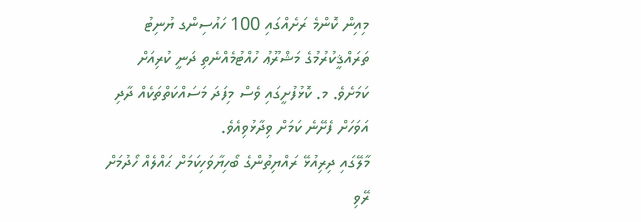މިއިން ކޮންމެ ރަށެއްގައި 100 ހައުސިންގ ޔުނިޓު ތަރައްޤީކުރުމުގެ މަޝްރޫޢު ހުއްޓުމެއްނެތި ދަނީ ކުރިއަށް ކަމަށެވެ. މ. ކޮޅުފުށީގައި ވެސް މިފަދަ މަސައްކަތްތަކެއް ދާދި އަވަހަށް ފެށޭނެ ކަމަށް ވިދާޅުވިއެވެ.
މާލޭގައި ދިރިއުޅޭ ރައްޔިތުންގެ ބޯހިޔާވަހިކަމަށް ޙައްލެއް ހޯދުމަށް ރޭވި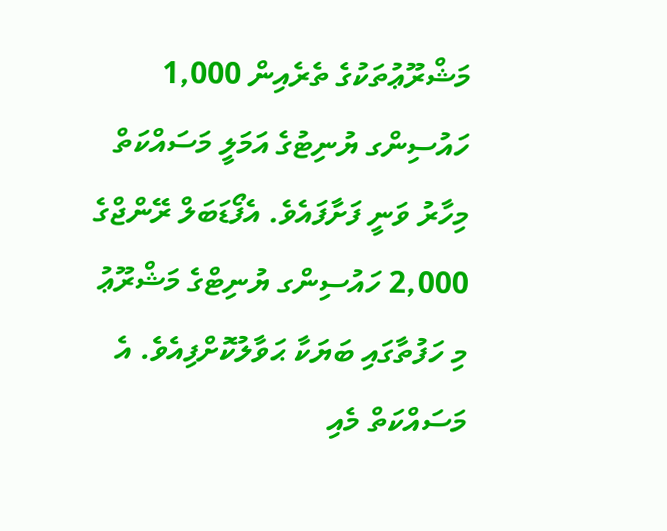މަޝްރޫޢުތަކުގެ ތެރެއިން 1,000 ހައުސިންގ ޔުނިޓުގެ އަމަލީ މަސައްކަތް މިހާރު ވަނީ ފަށާފައެވެ. އެފޯޑަބަލް ރޭންޖްގެ 2,000 ހައުސިންގ ޔުނިޓްގެ މަޝްރޫޢު މި ހަފުތާގައި ބަޔަކާ ޙަވާލުކޮށްފިއެވެ. އެ މަސައްކަތް މެއި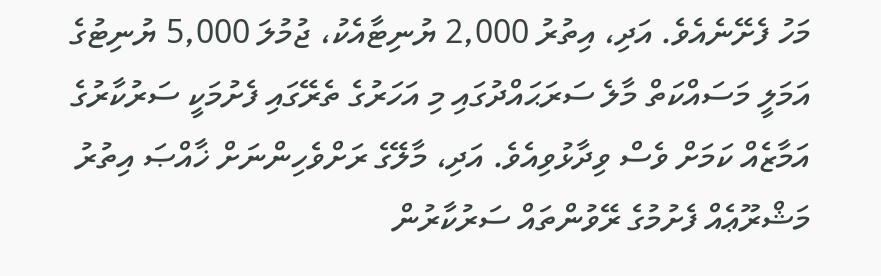މަހު ފެށޭނެއެވެ. އަދި، އިތުރު 2,000 ޔުނިޓާއެކު، ޖުމުލަ 5,000 ޔުނިޓުގެ އަމަލީ މަސައްކަތް މާލެ ސަރަޙައްދުގައި މި އަހަރުގެ ތެރޭގައި ފެށުމަކީ ސަރުކާރުގެ އަމާޒެއް ކަމަށް ވެސް ވިދާޅުވިއެވެ. އަދި، މާލޭގެ ރަށްވެހިންނަށް ޚާއްޞަ އިތުރު މަޝްރޫޢެއް ފެށުމުގެ ރޭވުންތައް ސަރުކާރުން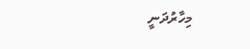މިހާރުދަނީ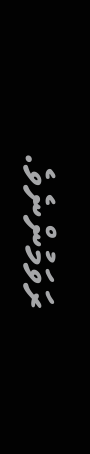ރަވަމުންނެވެ.